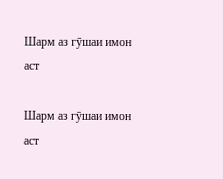Шарм аз гӯшаи имон аст

Шарм аз гӯшаи имон аст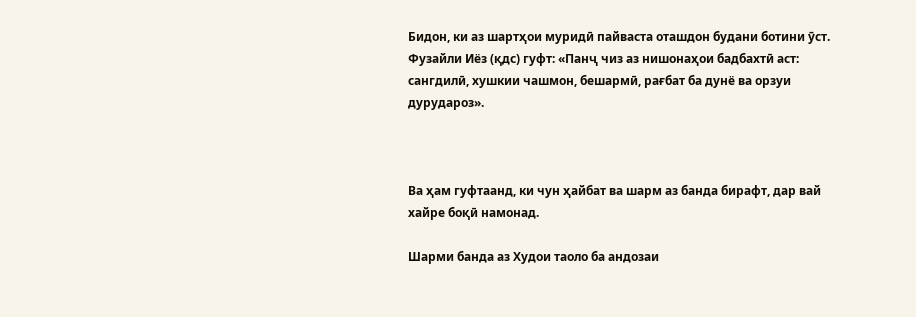Бидон, ки аз шартҳои муридӣ пайваста оташдон будани ботини ӯст. Фузайли Иёз (қдс) гуфт: «Панҷ чиз аз нишонаҳои бадбахтӣ аст: сангдилӣ, хушкии чашмон, бешармӣ, рағбат ба дунё ва орзуи дурудароз».



Ва ҳам гуфтаанд, ки чун ҳайбат ва шарм аз банда бирафт, дар вай хайре боқӣ намонад.

Шарми банда аз Худои таоло ба андозаи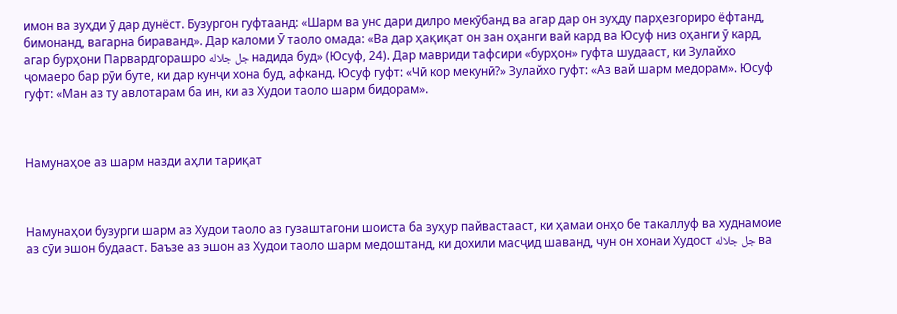имон ва зуҳди ӯ дар дунёст. Бузургон гуфтаанд: «Шарм ва унс дари дилро мекӯбанд ва агар дар он зуҳду парҳезгориро ёфтанд, бимонанд, вагарна бираванд». Дар каломи Ӯ таоло омада: «Ва дар ҳақиқат он зан оҳанги вай кард ва Юсуф низ оҳанги ӯ кард, агар бурҳони Парвардгорашро جل جلاله надида буд» (Юсуф, 24). Дар мавриди тафсири «бурҳон» гуфта шудааст, ки Зулайхо ҷомаеро бар рӯи буте, ки дар кунҷи хона буд, афканд. Юсуф гуфт: «Чӣ кор мекунӣ?» Зулайхо гуфт: «Аз вай шарм медорам». Юсуф гуфт: «Ман аз ту авлотарам ба ин, ки аз Худои таоло шарм бидорам».



Намунаҳое аз шарм назди аҳли тариқат



Намунаҳои бузурги шарм аз Худои таоло аз гузаштагони шоиста ба зуҳур пайвастааст, ки ҳамаи онҳо бе такаллуф ва худнамоие аз сӯи эшон будааст. Баъзе аз эшон аз Худои таоло шарм медоштанд, ки дохили масҷид шаванд, чун он хонаи Худост جل جلاله ва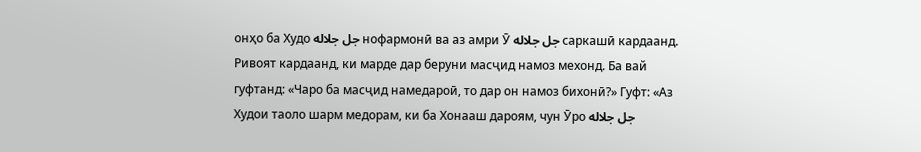онҳо ба Худо جل جلاله нофармонӣ ва аз амри Ӯ جل جلاله саркашӣ кардаанд. Ривоят кардаанд, ки марде дар беруни масҷид намоз мехонд. Ба вай гуфтанд: «Чаро ба масҷид намедароӣ, то дар он намоз бихонӣ?» Гуфт: «Аз Худои таоло шарм медорам, ки ба Хонааш дароям, чун Ӯро جل جلاله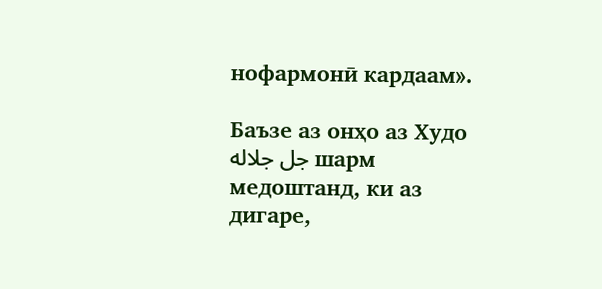нофармонӣ кардаам».

Баъзе аз онҳо аз Худо جل جلاله шарм медоштанд, ки аз дигаре,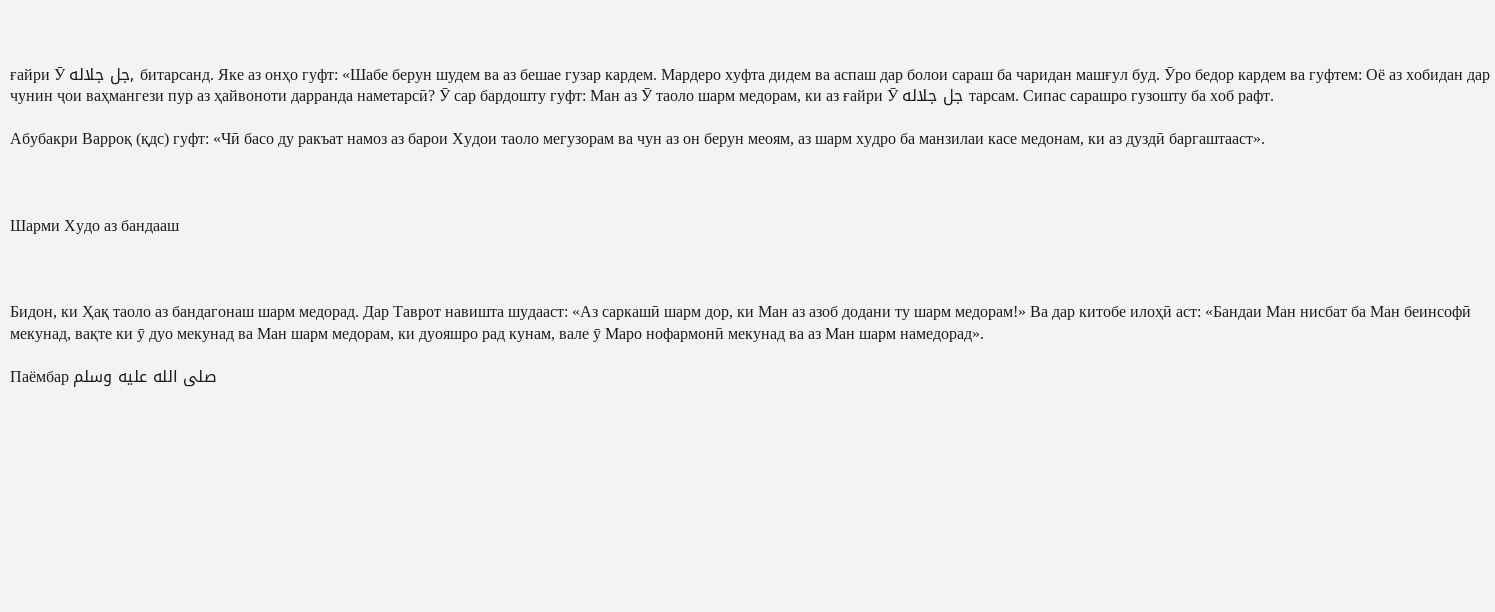ғайри Ӯ جل جلاله, битарсанд. Яке аз онҳо гуфт: «Шабе берун шудем ва аз бешае гузар кардем. Мардеро хуфта дидем ва аспаш дар болои сараш ба чаридан машғул буд. Ӯро бедор кардем ва гуфтем: Оё аз хобидан дар чунин ҷои ваҳмангези пур аз ҳайвоноти дарранда наметарсӣ? Ӯ сар бардошту гуфт: Ман аз Ӯ таоло шарм медорам, ки аз ғайри Ӯ جل جلاله тарсам. Сипас сарашро гузошту ба хоб рафт.

Абубакри Варроқ (қдс) гуфт: «Чӣ басо ду ракъат намоз аз барои Худои таоло мегузорам ва чун аз он берун меоям, аз шарм худро ба манзилаи касе медонам, ки аз дуздӣ баргаштааст».



Шарми Худо аз бандааш



Бидон, ки Ҳақ таоло аз бандагонаш шарм медорад. Дар Таврот навишта шудааст: «Аз саркашӣ шарм дор, ки Ман аз азоб додани ту шарм медорам!» Ва дар китобе илоҳӣ аст: «Бандаи Ман нисбат ба Ман беинсофӣ мекунад, вақте ки ӯ дуо мекунад ва Ман шарм медорам, ки дуояшро рад кунам, вале ӯ Маро нофармонӣ мекунад ва аз Ман шарм намедорад».

Паёмбар صلى الله عليه وسلم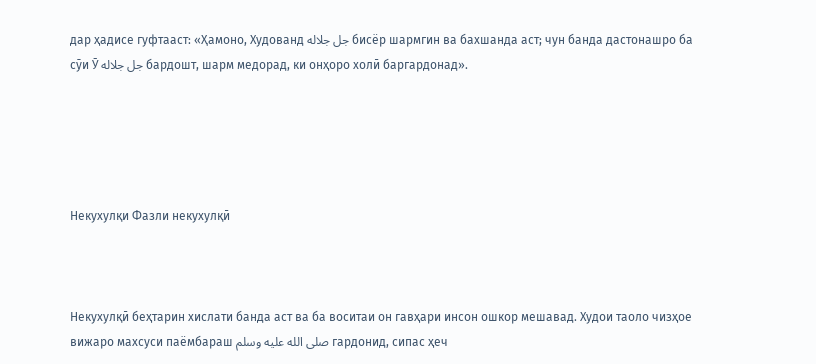дар ҳадисе гуфтааст: «Ҳамоно, Худованд جل جلاله бисёр шармгин ва бахшанда аст; чун банда дастонашро ба сӯи Ӯ جل جلاله бардошт, шарм медорад, ки онҳоро холӣ баргардонад».





Некухулқи Фазли некухулқӣ



Некухулқӣ беҳтарин хислати банда аст ва ба воситаи он гавҳари инсон ошкор мешавад. Худои таоло чизҳое вижаро махсуси паёмбараш صلى الله عليه وسلم гардонид, сипас ҳеч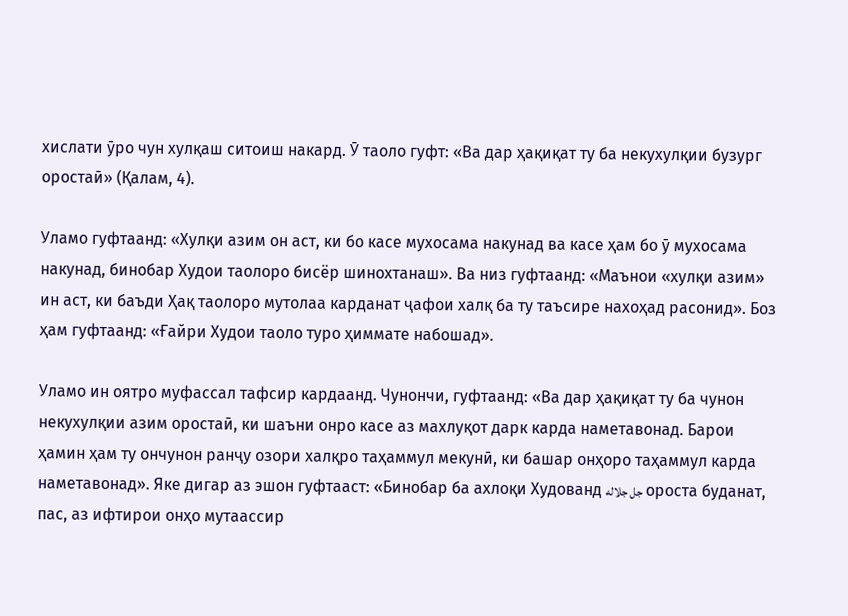хислати ӯро чун хулқаш ситоиш накард. Ӯ таоло гуфт: «Ва дар ҳақиқат ту ба некухулқии бузург оростаӣ» (Қалам, 4).

Уламо гуфтаанд: «Хулқи азим он аст, ки бо касе мухосама накунад ва касе ҳам бо ӯ мухосама накунад, бинобар Худои таолоро бисёр шинохтанаш». Ва низ гуфтаанд: «Маънои «хулқи азим» ин аст, ки баъди Ҳақ таолоро мутолаа карданат ҷафои халқ ба ту таъсире нахоҳад расонид». Боз ҳам гуфтаанд: «Ғайри Худои таоло туро ҳиммате набошад».

Уламо ин оятро муфассал тафсир кардаанд. Чунончи, гуфтаанд: «Ва дар ҳақиқат ту ба чунон некухулқии азим оростаӣ, ки шаъни онро касе аз махлуқот дарк карда наметавонад. Барои ҳамин ҳам ту ончунон ранҷу озори халқро таҳаммул мекунӣ, ки башар онҳоро таҳаммул карда наметавонад». Яке дигар аз эшон гуфтааст: «Бинобар ба ахлоқи Худованд جل جلاله ороста буданат, пас, аз ифтирои онҳо мутаассир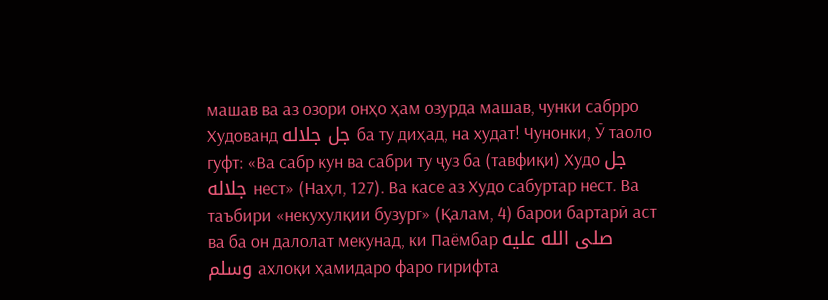машав ва аз озори онҳо ҳам озурда машав, чунки сабрро Худованд جل جلاله ба ту диҳад, на худат! Чунонки, Ӯ таоло гуфт: «Ва сабр кун ва сабри ту ҷуз ба (тавфиқи) Худо جل جلاله нест» (Наҳл, 127). Ва касе аз Худо сабуртар нест. Ва таъбири «некухулқии бузург» (Қалам, 4) барои бартарӣ аст ва ба он далолат мекунад, ки Паёмбар صلى الله عليه وسلم ахлоқи ҳамидаро фаро гирифта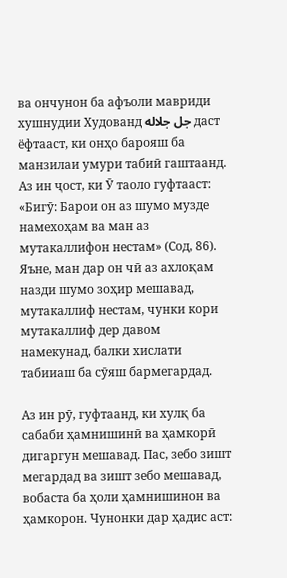ва ончунон ба афъоли мавриди хушнудии Худованд جل جلاله даст ёфтааст, ки онҳо барояш ба манзилаи умури табиӣ гаштаанд. Аз ин ҷост, ки Ӯ таоло гуфтааст: «Бигӯ: Барои он аз шумо музде намехоҳам ва ман аз мутакаллифон нестам» (Сод, 86). Яъне, ман дар он чӣ аз ахлоқам назди шумо зоҳир мешавад, мутакаллиф нестам, чунки кори мутакаллиф дер давом намекунад, балки хислати табииаш ба сӯяш бармегардад.

Аз ин рӯ, гуфтаанд, ки хулқ ба сабаби ҳамнишинӣ ва ҳамкорӣ дигаргун мешавад. Пас, зебо зишт мегардад ва зишт зебо мешавад, вобаста ба ҳоли ҳамнишинон ва ҳамкорон. Чунонки дар ҳадис аст: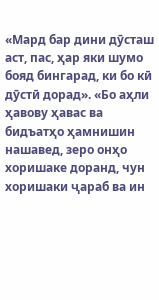«Мард бар дини дӯсташ аст, пас, ҳар яки шумо бояд бингарад, ки бо кӣ дӯстӣ дорад». «Бо аҳли ҳавову ҳавас ва бидъатҳо ҳамнишин нашавед, зеро онҳо хоришаке доранд, чун хоришаки ҷараб ва ин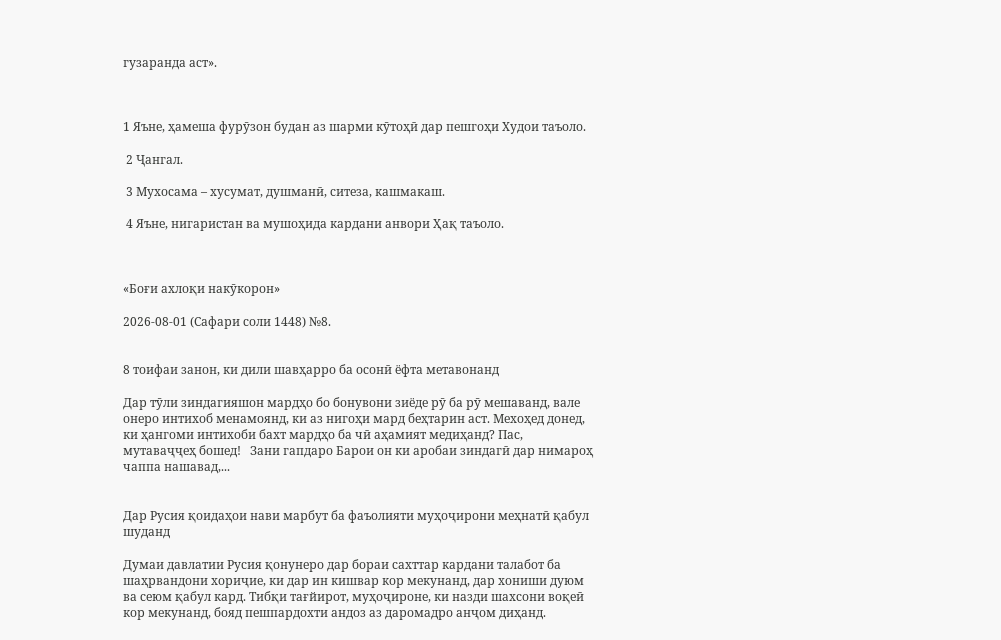гузаранда аст».



1 Яъне, ҳамеша фурӯзон будан аз шарми кӯтоҳӣ дар пешгоҳи Худои таъоло.

 2 Ҷангал.

 3 Мухосама – хусумат, душманӣ, ситеза, кашмакаш.

 4 Яъне, нигаристан ва мушоҳида кардани анвори Ҳақ таъоло.



«Боғи ахлоқи накӯкорон»

2026-08-01 (Сафари соли 1448) №8.


8 тоифаи занон, ки дили шавҳарро ба осонӣ ёфта метавонанд

Дар тӯли зиндагияшон мардҳо бо бонувони зиёде рӯ ба рӯ мешаванд, вале онеро интихоб менамоянд, ки аз нигоҳи мард беҳтарин аст. Мехоҳед донед, ки ҳангоми интихоби бахт мардҳо ба чӣ аҳамият медиҳанд? Пас, мутаваҷҷеҳ бошед!   Зани гапдаро Барои он ки аробаи зиндагӣ дар нимароҳ чаппа нашавад,...


Дар Русия қоидаҳои нави марбут ба фаъолияти муҳоҷирони меҳнатӣ қабул шуданд

Думаи давлатии Русия қонунеро дар бораи сахттар кардани талабот ба шаҳрвандони хориҷие, ки дар ин кишвар кор мекунанд, дар хониши дуюм ва сеюм қабул кард. Тибқи тағйирот, муҳоҷироне, ки назди шахсони воқеӣ кор мекунанд, бояд пешпардохти андоз аз даромадро анҷом диҳанд.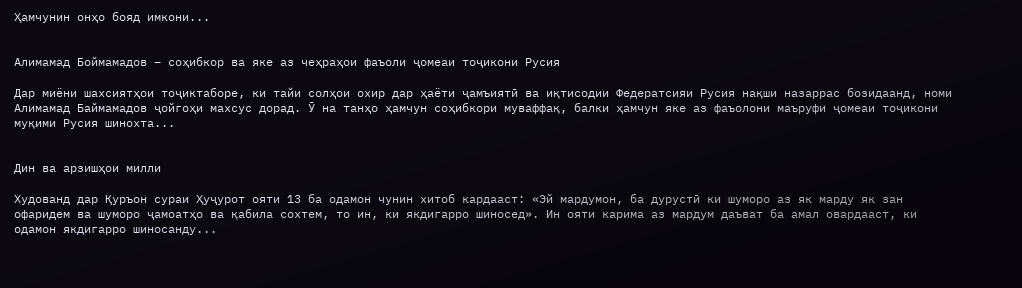Ҳамчунин онҳо бояд имкони...


Алимамад Боймамадов – соҳибкор ва яке аз чеҳраҳои фаъоли ҷомеаи тоҷикони Русия

Дар миёни шахсиятҳои тоҷиктаборе, ки тайи солҳои охир дар ҳаёти ҷамъиятӣ ва иқтисодии Федератсияи Русия нақши назаррас бозидаанд, номи Алимамад Баймамадов ҷойгоҳи махсус дорад. Ӯ на танҳо ҳамчун соҳибкори муваффақ, балки ҳамчун яке аз фаъолони маъруфи ҷомеаи тоҷикони муқими Русия шинохта...


Дин ва арзишҳои милли

Худованд дар Қуръон сураи Ҳуҷурот ояти 13 ба одамон чунин хитоб кардааст: «Эй мардумон, ба дурустӣ ки шуморо аз як марду як зан офаридем ва шуморо ҷамоатҳо ва қабила сохтем, то ин, ки якдигарро шиносед». Ин ояти карима аз мардум даъват ба амал овардааст, ки одамон якдигарро шиносанду...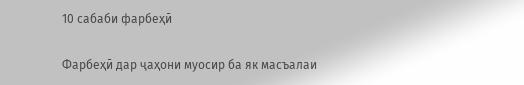10 сабаби фарбеҳӣ

Фарбеҳӣ дар ҷаҳони муосир ба як масъалаи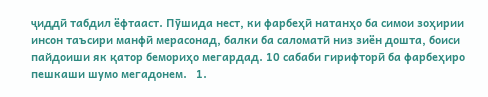ҷиддӣ табдил ёфтааст. Пӯшида нест, ки фарбеҳӣ натанҳо ба симои зоҳирии инсон таъсири манфӣ мерасонад, балки ба саломатӣ низ зиён дошта, боиси пайдоиши як қатор бемориҳо мегардад. 10 сабаби гирифторӣ ба фарбеҳиро пешкаши шумо мегадонем.   1.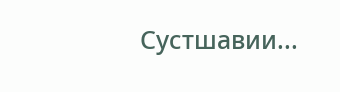Сустшавии...